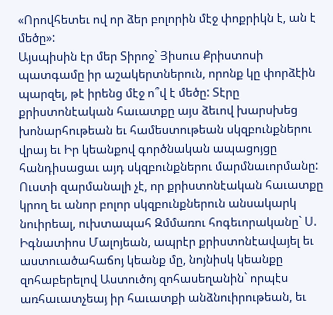«Որովհետեւ ով որ ձեր բոլորին մէջ փոքրիկն է, ան է մեծը»:
Այսպիսին էր մեր Տիրոջ` Յիսուս Քրիստոսի պատգամը իր աշակերտներուն, որոնք կը փորձէին պարզել, թէ իրենց մէջ ո՞վ է մեծը: Տէրը քրիստոնէական հաւատքը այս ձեւով խարսխեց խոնարհութեան եւ համեստութեան սկզբունքներու վրայ եւ Իր կեանքով գործնական ապացոյցը հանդիսացաւ այդ սկզբունքներու մարմնաւորմանը:
Ուստի զարմանալի չէ, որ քրիստոնէական հաւատքը կրող եւ անոր բոլոր սկզբունքներուն անսակարկ նուիրեալ, ուխտապահ Զմմառու հոգեւորականը` Ս. Իգնատիոս Մալոյեան, ապրէր քրիստոնէավայել եւ աստուածահաճոյ կեանք մը, նոյնիսկ կեանքը զոհաբերելով Աստուծոյ զոհասեղանին` որպէս առհաւատչեայ իր հաւատքի անձնուիրութեան, եւ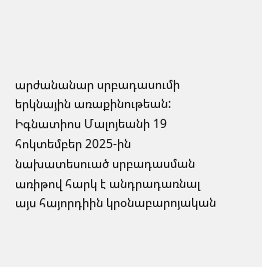արժանանար սրբադասումի երկնային առաքինութեան:
Իգնատիոս Մալոյեանի 19 հոկտեմբեր 2025-ին նախատեսուած սրբադասման առիթով հարկ է անդրադառնալ այս հայորդիին կրօնաբարոյական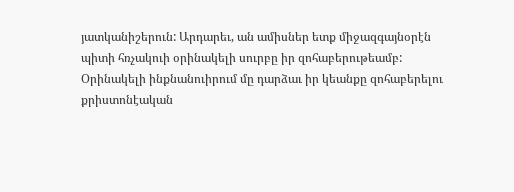յատկանիշերուն: Արդարեւ, ան ամիսներ ետք միջազգայնօրէն պիտի հռչակուի օրինակելի սուրբը իր զոհաբերութեամբ: Օրինակելի ինքնանուիրում մը դարձաւ իր կեանքը զոհաբերելու քրիստոնէական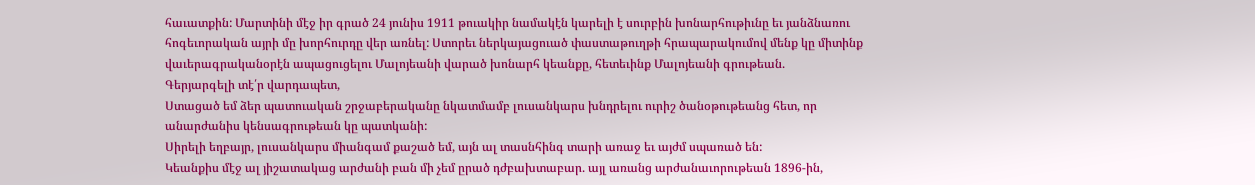հաւատքին: Մարտինի մէջ իր գրած 24 յունիս 1911 թուակիր նամակէն կարելի է սուրբին խոնարհութիւնը եւ յանձնառու հոգեւորական այրի մը խորհուրդը վեր առնել: Ստորեւ ներկայացուած փաստաթուղթի հրապարակումով մենք կը միտինք վաւերագրականօրէն ապացուցելու Մալոյեանի վարած խոնարհ կեանքը, հետեւինք Մալոյեանի գրութեան.
Գերյարգելի տէ՛ր վարդապետ,
Ստացած եմ ձեր պատուական շրջաբերականը նկատմամբ լուսանկարս խնդրելու ուրիշ ծանօթութեանց հետ, որ անարժանիս կենսագրութեան կը պատկանի:
Սիրելի եղբայր, լուսանկարս միանգամ քաշած եմ, այն ալ տասնհինգ տարի առաջ եւ այժմ սպառած են:
Կեանքիս մէջ ալ յիշատակաց արժանի բան մի չեմ ըրած դժբախտաբար. այլ առանց արժանաւորութեան 1896-ին,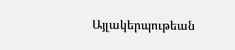Այլակերպութեան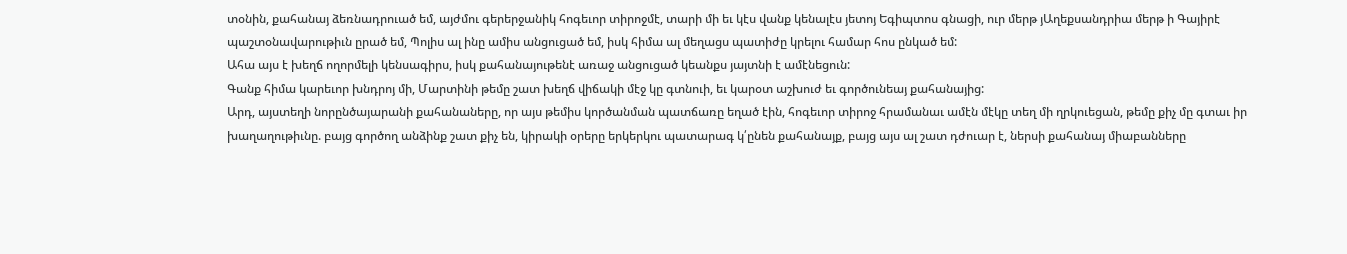տօնին, քահանայ ձեռնադրուած եմ, այժմու գերերջանիկ հոգեւոր տիրոջմէ, տարի մի եւ կէս վանք կենալէս յետոյ Եգիպտոս գնացի, ուր մերթ յԱղեքսանդրիա մերթ ի Գայիրէ պաշտօնավարութիւն ըրած եմ, Պոլիս ալ ինը ամիս անցուցած եմ, իսկ հիմա ալ մեղացս պատիժը կրելու համար հոս ընկած եմ:
Ահա այս է խեղճ ողորմելի կենսագիրս, իսկ քահանայութենէ առաջ անցուցած կեանքս յայտնի է ամէնեցուն:
Գանք հիմա կարեւոր խնդրոյ մի, Մարտինի թեմը շատ խեղճ վիճակի մէջ կը գտնուի, եւ կարօտ աշխուժ եւ գործունեայ քահանայից:
Արդ, այստեղի նորընծայարանի քահանաները, որ այս թեմիս կործանման պատճառը եղած էին, հոգեւոր տիրոջ հրամանաւ ամէն մէկը տեղ մի ղրկուեցան, թեմը քիչ մը գտաւ իր խաղաղութիւնը. բայց գործող անձինք շատ քիչ են, կիրակի օրերը երկերկու պատարագ կ՛ընեն քահանայք, բայց այս ալ շատ դժուար է, ներսի քահանայ միաբանները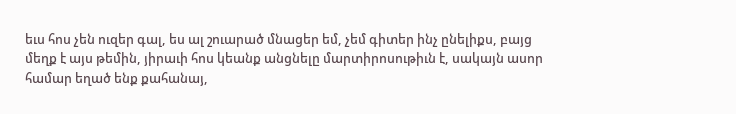եւս հոս չեն ուզեր գալ, ես ալ շուարած մնացեր եմ, չեմ գիտեր ինչ ընելիքս, բայց մեղք է այս թեմին, յիրաւի հոս կեանք անցնելը մարտիրոսութիւն է, սակայն ասոր համար եղած ենք քահանայ,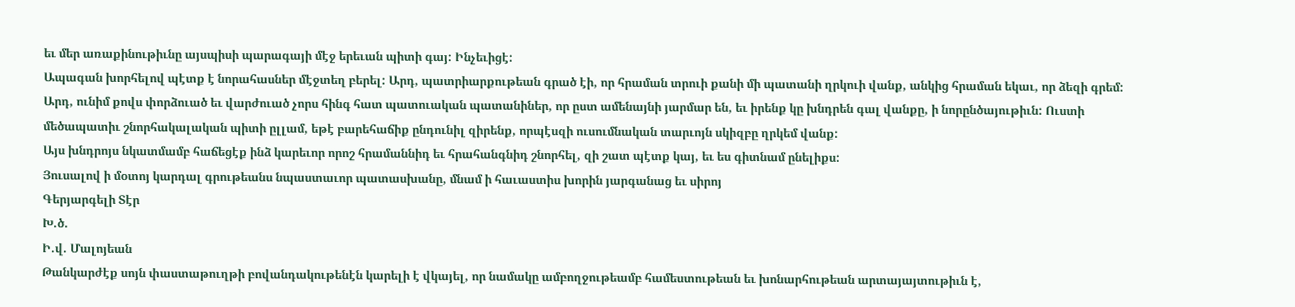եւ մեր առաքինութիւնը այսպիսի պարագայի մէջ երեւան պիտի գայ: Ինչեւիցէ:
Ապագան խորհելով պէտք է նորահասներ մէջտեղ բերել: Արդ, պատրիարքութեան գրած էի, որ հրաման տրուի քանի մի պատանի ղրկուի վանք, անկից հրաման եկաւ, որ ձեզի գրեմ: Արդ, ունիմ քովս փորձուած եւ վարժուած չորս հինգ հատ պատուական պատանիներ, որ ըստ ամենայնի յարմար են, եւ իրենք կը խնդրեն գալ վանքը, ի նորընծայութիւն: Ուստի մեծապատիւ շնորհակալական պիտի ըլլամ, եթէ բարեհաճիք ընդունիլ զիրենք, որպէսզի ուսումնական տարւոյն սկիզբը ղրկեմ վանք:
Այս խնդրոյս նկատմամբ հաճեցէք ինձ կարեւոր որոշ հրամաննիդ եւ հրահանգնիդ շնորհել, զի շատ պէտք կայ, եւ ես գիտնամ ընելիքս:
Յուսալով ի մօտոյ կարդալ գրութեանս նպաստաւոր պատասխանը, մնամ ի հաւաստիս խորին յարգանաց եւ սիրոյ
Գերյարգելի Տէր
Խ.ծ.
Ի.վ. Մալոյեան
Թանկարժէք սոյն փաստաթուղթի բովանդակութենէն կարելի է վկայել, որ նամակը ամբողջութեամբ համեստութեան եւ խոնարհութեան արտայայտութիւն է,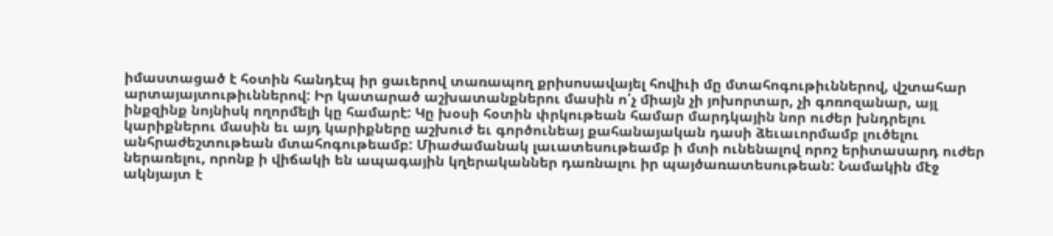իմաստացած է հօտին հանդէպ իր ցաւերով տառապող քրիսոսավայել հովիւի մը մտահոգութիւններով, վշտահար արտայայտութիւններով: Իր կատարած աշխատանքներու մասին ո՛չ միայն չի յոխորտար, չի գոռոզանար, այլ ինքզինք նոյնիսկ ողորմելի կը համարէ: Կը խօսի հօտին փրկութեան համար մարդկային նոր ուժեր խնդրելու կարիքներու մասին եւ այդ կարիքները աշխուժ եւ գործունեայ քահանայական դասի ձեւաւորմամբ լուծելու անհրաժեշտութեան մտահոգութեամբ: Միաժամանակ լաւատեսութեամբ ի մտի ունենալով որոշ երիտասարդ ուժեր ներառելու, որոնք ի վիճակի են ապագային կղերականներ դառնալու իր պայծառատեսութեան: Նամակին մէջ ակնյայտ է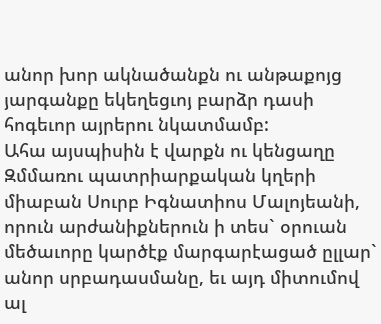անոր խոր ակնածանքն ու անթաքոյց յարգանքը եկեղեցւոյ բարձր դասի հոգեւոր այրերու նկատմամբ:
Ահա այսպիսին է վարքն ու կենցաղը Զմմառու պատրիարքական կղերի միաբան Սուրբ Իգնատիոս Մալոյեանի, որուն արժանիքներուն ի տես` օրուան մեծաւորը կարծէք մարգարէացած ըլլար` անոր սրբադասմանը, եւ այդ միտումով ալ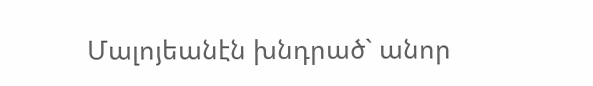Մալոյեանէն խնդրած` անոր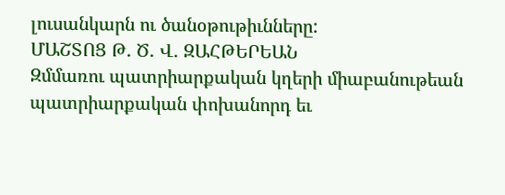լուսանկարն ու ծանօթութիւնները:
ՄԱՇՏՈՑ Թ. Ծ. Վ. ԶԱՀԹԵՐԵԱՆ
Զմմառու պատրիարքական կղերի միաբանութեան
պատրիարքական փոխանորդ եւ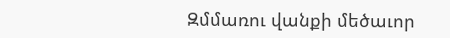Զմմառու վանքի մեծաւոր